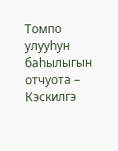Томпо улууһун баһылыгын отчуота – Кэскилгэ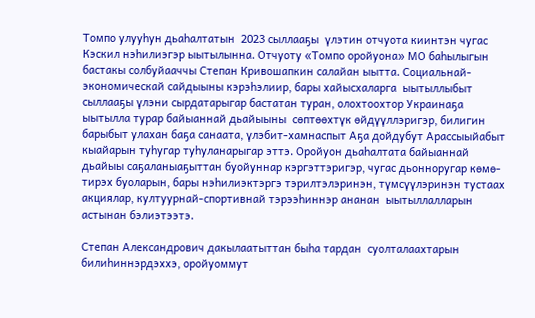Томпо улууһун дьаһалтатын  2023 сыллааҕы  үлэтин отчуота киинтэн чугас Кэскил нэһилиэгэр ыытылынна. Отчуоту «Томпо оройуона» МО баһылыгын бастакы солбуйааччы Степан Кривошапкин салайан ыытта. Социальнай-экономическай сайдыыны кэрэһэлиир, бары хайысхаларга  ыытыллыбыт сыллааҕы үлэни сырдатарыгар бастатан туран, олохтоохтор Украинаҕа ыытылла турар байыаннай дьайыыны  сөптөөхтүк өйдүүллэригэр, билигин барыбыт улахан баҕа санаата, үлэбит-хамнаспыт Аҕа дойдубут Арассыыйабыт  кыайарын туһугар туһуланарыгар эттэ. Оройуон дьаһалтата байыаннай дьайыы саҕаланыаҕыттан буойуннар кэргэттэригэр, чугас дьонноругар көмө-тирэх буоларын, бары нэһилиэктэргэ тэрилтэлэринэн, түмсүүлэринэн тустаах акциялар, култуурнай-спортивнай тэрээһиннэр ананан  ыытыллалларын астынан бэлиэтээтэ.

Степан Александрович дакылаатыттан быһа тардан  суолталаахтарын билиһиннэрдэххэ, оройуоммут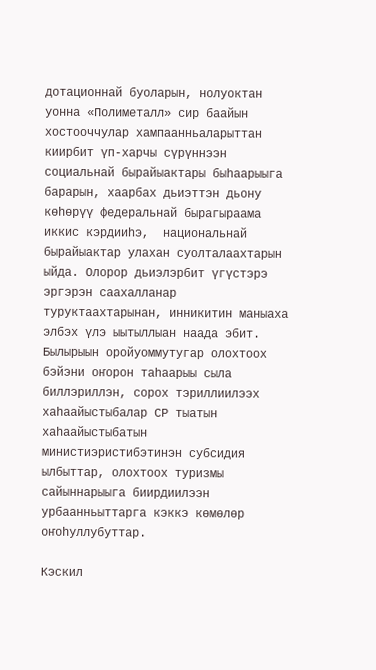дотационнай буоларын, нолуоктан  уонна «Полиметалл» сир баайын хостооччулар хампаанньаларыттан киирбит үп-харчы сүрүннээн социальнай бырайыактары быһаарыыга барарын, хаарбах дьиэттэн дьону көһөрүү федеральнай бырагыраама иккис кэрдииһэ,  национальнай бырайыактар улахан суолталаахтарын ыйда. Олорор дьиэлэрбит үгүстэрэ эргэрэн саахалланар туруктаахтарынан, инникитин маныаха элбэх үлэ ыытыллыан наада эбит. Былырыын оройуоммутугар олохтоох бэйэни оҥорон таһаарыы сыла биллэриллэн, сорох тэриллиилээх хаһаайыстыбалар СР тыатын хаһаайыстыбатын министиэристибэтинэн субсидия ылбыттар, олохтоох туризмы сайыннарыыга биирдиилээн урбаанньыттарга кэккэ көмөлөр оҥоһуллубуттар.

Кэскил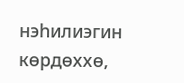нэһилиэгин көрдөххө,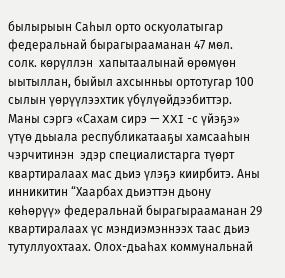былырыын Саһыл орто оскуолатыгар федеральнай бырагырааманан 47 мөл. солк. көрүллэн  хапытаалынай өрөмүөн ыытыллан, быйыл ахсынньы ортотугар 100 сылын үөрүүлээхтик үбүлүөйдээбиттэр. Маны сэргэ «Сахам сирэ — XXI -с үйэҕэ»  үтүө дьыала республикатааҕы хамсааһын чэрчитинэн  эдэр специалистарга түөрт  квартиралаах мас дьиэ үлэҕэ киирбитэ. Аны инникитин “Хаарбах дьиэттэн дьону көһөрүү» федеральнай бырагырааманан 29 квартиралаах үс мэндиэмэннээх таас дьиэ тутуллуохтаах. Олох-дьаһах коммунальнай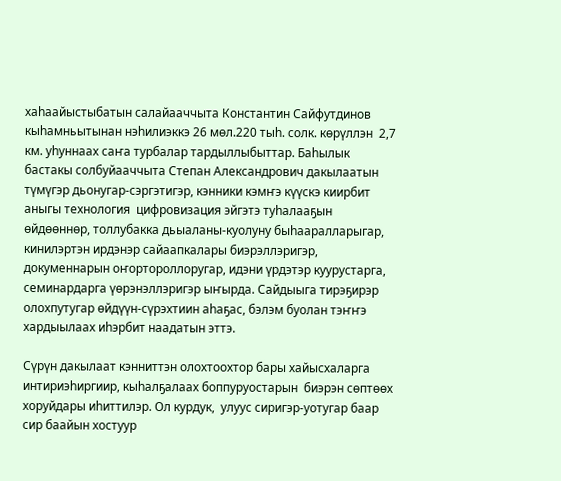хаһаайыстыбатын салайааччыта Константин Сайфутдинов кыһамньытынан нэһилиэккэ 26 мөл.220 тыһ. солк. көрүллэн  2,7 км. уһуннаах саҥа турбалар тардыллыбыттар. Баһылык бастакы солбуйааччыта Степан Александрович дакылаатын түмүгэр дьонугар-сэргэтигэр, кэнники кэмҥэ күүскэ киирбит аныгы технология  цифровизация эйгэтэ туһалааҕын өйдөөннөр, толлубакка дьыаланы-куолуну быһааралларыгар, кинилэртэн ирдэнэр сайаапкалары биэрэллэригэр, докуменнарын оҥортороллоругар, идэни үрдэтэр куурустарга, семинардарга үөрэнэллэригэр ыҥырда. Сайдыыга тирэҕирэр олохпутугар өйдүүн-сүрэхтиин аһаҕас, бэлэм буолан тэҥҥэ хардыылаах иһэрбит наадатын эттэ.

Сүрүн дакылаат кэнниттэн олохтоохтор бары хайысхаларга интириэһиргиир, кыһалҕалаах боппуруостарын  биэрэн сөптөөх хоруйдары иһиттилэр. Ол курдук,  улуус сиригэр-уотугар баар сир баайын хостуур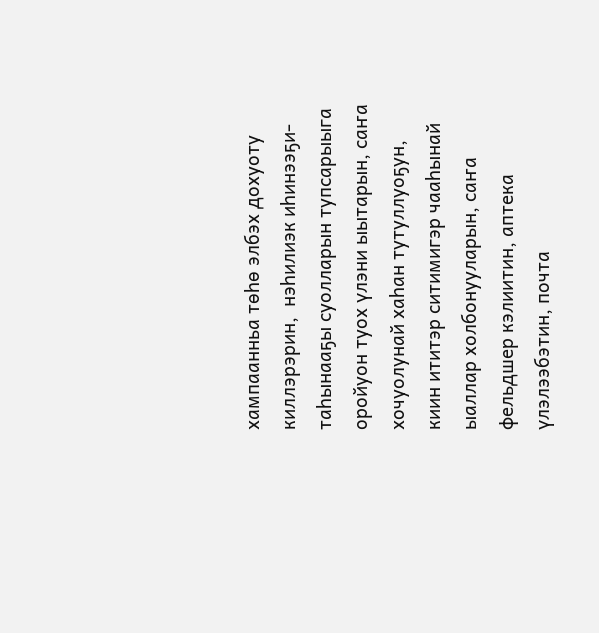хампаанньа төһө элбэх дохуоту киллэрэрин,  нэһилиэк иһинээҕи-таһынааҕы суолларын тупсарыыга оройуон туох үлэни ыытарын, саҥа хочуолунай хаһан тутуллуоҕун,  киин ититэр ситимигэр чааһынай ыаллар холбонууларын, саҥа фельдшер кэлиитин, аптека үлэлээбэтин, почта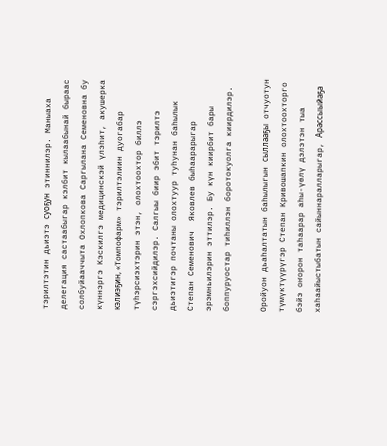тэрилтэтин дьиэтэ суоҕун этиннилэр. Маныаха делегация састаабыгар кэлбит кылаабынай быраас солбуйааччыта Охлопкова Саргылана Семеновна бу күннэргэ Кэскилгэ медицинскэй үлэһит, акушерка кэлиэҕин, «Томпофарм» тэрилтэлиин дуогабар түһэрсиэхтэрин этэн, олохтоохтор биллэ сэргэхсийдилэр. Салгыы биир эбит тэрилтэ дьиэтигэр почтаны олохтуур туһунан баһылык Степан Семенович  Яковлев быһаарарыгар эрэмньилэрин эттилэр. Бу күн киирбит бары боппуруостар тиһиллэн боротокуолга киирдилэр.

Оройуон дьаһалтатын баһылыгын сыллааҕы отчуотун түмүктүүрүгэр Степан Кривошапкин олохтоохторго бэйэ оҥорон таһаарар аһы-үөлү дэлэтэн тыа хаһаайыстыбатын сайыннаралларыгар, Арассыыйаҕа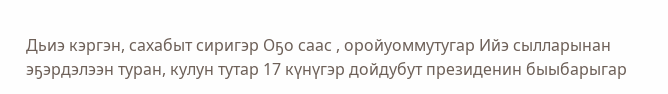Дьиэ кэргэн, сахабыт сиригэр Оҕо саас , оройуоммутугар Ийэ сылларынан эҕэрдэлээн туран, кулун тутар 17 күнүгэр дойдубут президенин быыбарыгар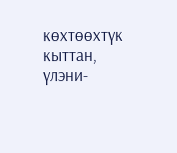көхтөөхтүк кыттан, үлэни-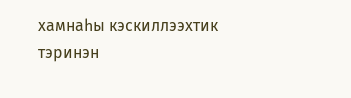хамнаһы кэскиллээхтик тэринэн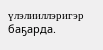үлэлииллэригэр баҕарда.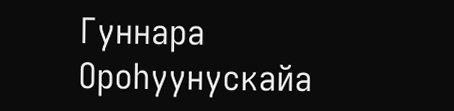Гуннара Ороһуунускайа